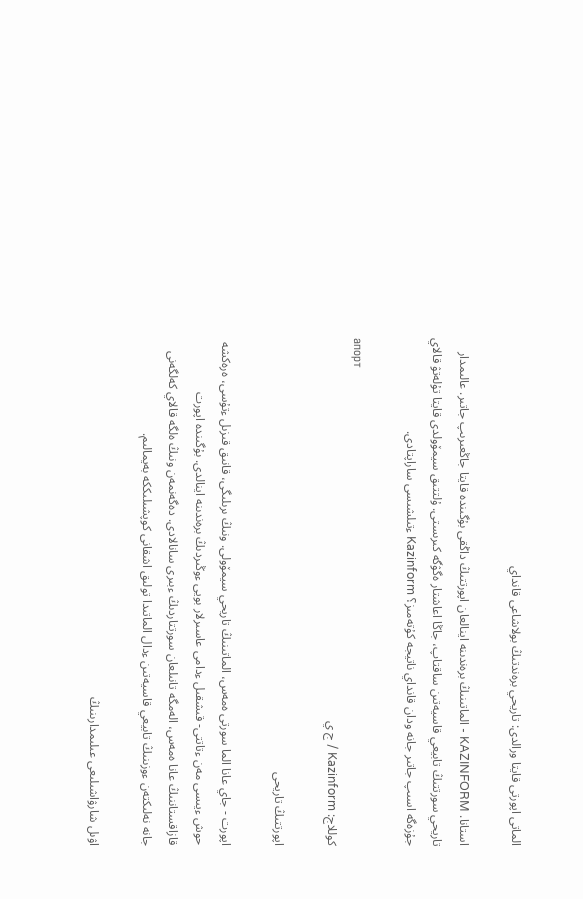الماتى اپورتى قايتا ورالدى: تاريحي برەندتىڭ بولاشاعى قانداي

استانا. KAZINFORM - الماتىنىڭ برەندىنە اينالعان اپورتتىڭ داڭقى بۇگىندە قايتا جاڭعىرىپ جاتىر. عالىمدار تاريحي سورتتىڭ تابيعي قاسيەتىن ساقتاپ، جاڭا اعاشتار ەگۋگە كىرىستى. ۇلتتىق سيمۆولدى قايتا تۇلەتۋ قالاي جۇزەگە اسىپ جاتىر جانە ودان قانداي ناتيجە كۇتەمىز؟ Kazinform ءتىلشىسى ساراپتادى.

апорт
كوللاج: Kazinform / ج ي

اپورتتىڭ تاريحى

اپورت - جاي عانا الما سورتى ەمەس، الماتىنىڭ تاريحي سيمۆولى. ونىڭ ىرىلىگى، قانىق قىزىل ءتۇسى، ەرەكشە حوش ءيىسى مەن ءتاتتى- قىشقىل ءدامى عاسىرلار بويى ءوڭىردىڭ برەندىنە اينالدى. بۇگىندە اپورت قازاقستاننىڭ عانا ەمەس، الەمگە تانىلعان سورتتاردىڭ ءبىرى سانالادى. دەگەنمەن ونىڭ ەلگە قالاي كەلگەنى جانە نەلىكتەن ءوزىنىڭ تابيعي قاسيەتىن ءدال الماتىدا تولىق اشقانى كوپشىلىككە بەيمالىم.

اۋىل شارۋاشىلىعى عىلىمدارىنىڭ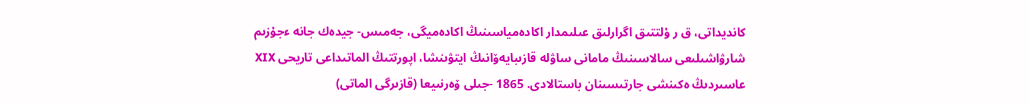كانديداتى، ق ر ۇلتتىق اگرارلىق عىلىمدار اكادەمياسىنىڭ اكادەميگى، جەمىس- جيدەك جانە ءجۇزىم شارۋاشىلىعى سالاسىنىڭ مامانى ساۋلە قازىبايەۆانىڭ ايتۋىنشا، اپورتتىڭ الماتىداعى تاريحى XIX عاسىردىڭ ەكىنشى جارتىسىنان باستالادى. 1865 -جىلى ۆەرنىيعا (قازىرگى الماتى)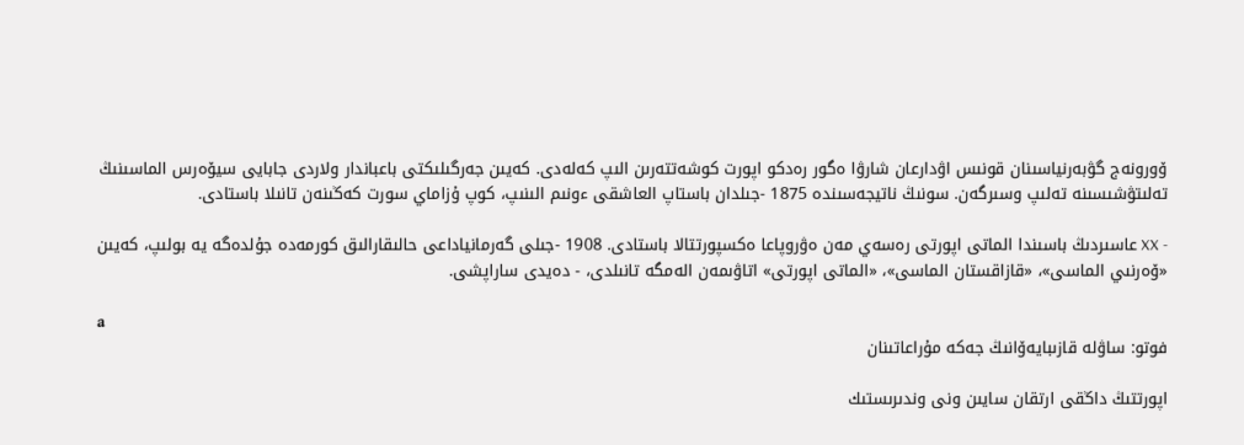ۆورونەج گۋبەرنياسىنان قونىس اۋدارعان شارۋا ەگور رەدكو اپورت كوشەتتەرىن الىپ كەلەدى. كەيىن جەرگىلىكتى باعباندار ولاردى جابايى سيۆەرس الماسىنىڭ تەلىتۋشىسىنە تەلىپ وسىرگەن. سونىڭ ناتيجەسىندە 1875 -جىلدان باستاپ العاشقى ءونىم الىنىپ، كوپ ۇزاماي سورت كەڭىنەن تانىلا باستادى.

- XX عاسىردىڭ باسىندا الماتى اپورتى رەسەي مەن ەۋروپاعا ەكسپورتتالا باستادى. 1908 -جىلى گەرمانياداعى حالىقارالىق كورمەدە جۇلدەگە يە بولىپ، كەيىن «ۆەرنىي الماسى»، «قازاقستان الماسى»، «الماتى اپورتى» اتاۋىمەن الەمگە تانىلدى، - دەيدى ساراپشى.

а
فوتو: ساۋلە قازىبايەۆانىڭ جەكە مۇراعاتىنان

اپورتتىڭ داڭقى ارتقان سايىن ونى وندىرىستىك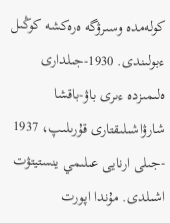كولەمدە وسىرۋگە ەرەكشە كوڭىل ءبولىندى. 1930-جىلدارى ەلىمىزدە ءىرى باۋ-باقشا شارۋاشىلىقتارى قۇرىلىپ، 1937 -جىلى ارنايى عىلىمي ينستيتۋت اشىلدى. مۇندا اپورت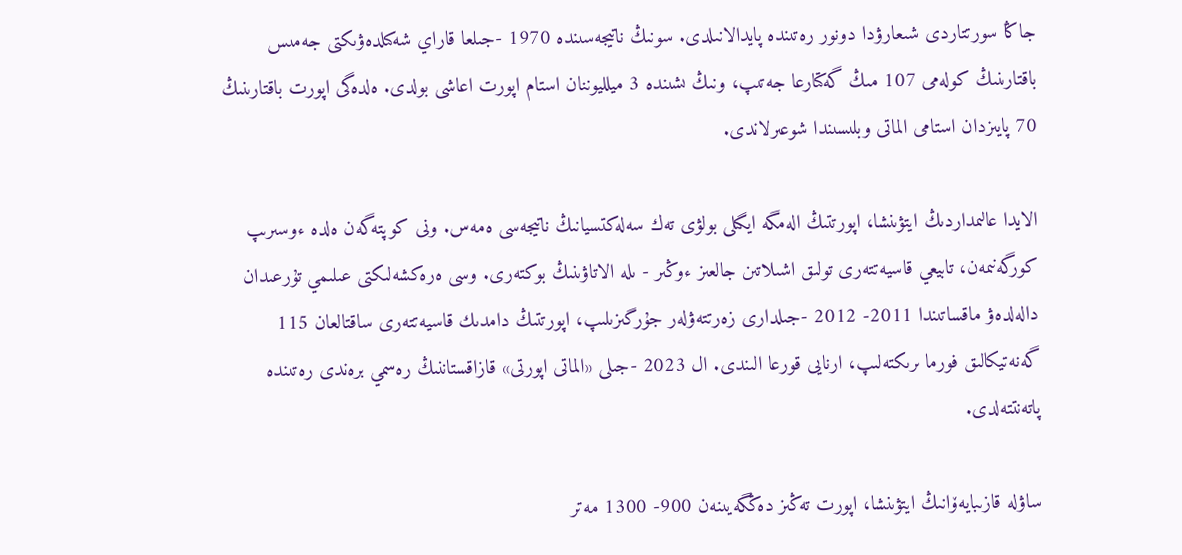جاڭا سورتتاردى شىعارۋدا دونور رەتىندە پايدالانىلدى. سونىڭ ناتيجەسىندە 1970 -جىلعا قاراي شەكىلدەۋىكتى جەمىس باقتارىنىڭ كولەمى 107 مىڭ گەكتارعا جەتىپ، ونىڭ ىشىندە 3 ميلليوننان استام اپورت اعاشى بولدى. ەلدەگى اپورت باقتارىنىڭ 70 پايىزدان استامى الماتى وبلىسىندا شوعىرلاندى.

الايدا عالىمداردىڭ ايتۋىنشا، اپورتتىڭ الەمگە ايگىلى بولۋى تەك سەلەكتسيانىڭ ناتيجەسى ەمەس. ونى كوپتەگەن ەلدە ءوسىرىپ كورگەنىمەن، تابيعي قاسيەتتەرى تولىق اشىلاتىن جالعىز ءوڭىر - ىلە الاتاۋىنىڭ بوكتەرى. وسى ەرەكشەلىكتى عىلىمي تۇرعىدان دالەلدەۋ ماقساتىندا 2011- 2012 -جىلدارى زەرتتەۋلەر جۇرگىزىلىپ، اپورتتىڭ دامدىك قاسيەتتەرى ساقتالعان 115 گەنەتيكالىق فورما ىرىكتەلىپ، ارنايى قورعا الىندى. ال 2023 -جىلى «الماتى اپورتى» قازاقستاننىڭ رەسمي برەندى رەتىندە پاتەنتتەلدى.

ساۋلە قازىبايەۆانىڭ ايتۋىنشا، اپورت تەڭىز دەڭگەيىنەن 900- 1300 مەتر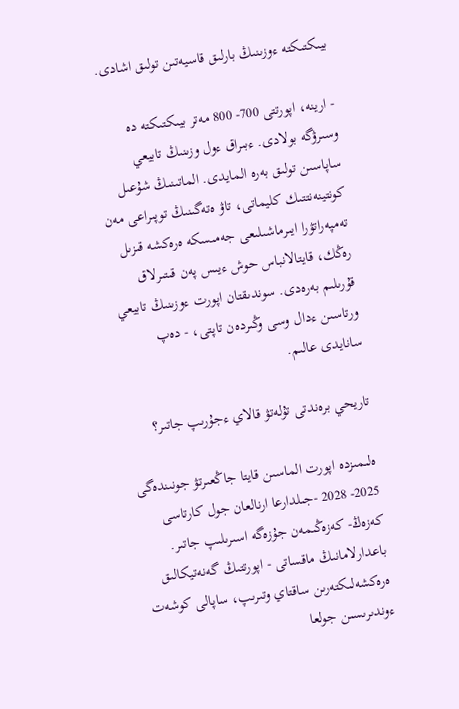بيىكتىكتە ءوزىنىڭ بارلىق قاسيەتىن تولىق اشادى.

- ارينە، اپورتتى 700- 800 مەتر بيىكتىكتە دە وسىرۋگە بولادى. ءبىراق ءول وزىنىڭ تابيعي ساپاسىن تولىق بەرە المايدى. الماتىنىڭ شۇعىل كونتينەنتتىك كليماتى، تاۋ ەتەگىنىڭ توپىراعى مەن تەمپەراتۋرا ايىرماشىلىعى جەمىسكە ەرەكشە قىزىل رەڭك، قايتالانباس حوش ءيىس پەن قىتىرلاق قۇرىلىم بەرەدى. سوندىقتان اپورت ءوزىنىڭ تابيعي ورتاسىن ءدال وسى وڭىردەن تاپتى، - دەپ سانايدى عالىم.

تاريحي برەندتى تۇلەتۋ قالاي ءجۇرىپ جاتىر؟

ەلىمىزدە اپورت الماسىن قايتا جاڭعىرتۋ جونىندەگى 2025- 2028 -جىلدارعا ارنالعان جول كارتاسى كەزەڭ- كەزەڭىمەن جۇزەگە اسىرىلىپ جاتىر. باعدارلامانىڭ ماقساتى - اپورتتىڭ گەنەتيكالىق ەرەكشەلىكتەرىن ساقتاي وتىرىپ، ساپالى كوشەت ءوندىرىسىن جولعا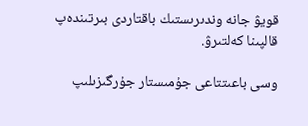قويۋ جانە وندىرىستىك باقتاردى بىرتىندەپ قالپىنا كەلتىرۋ.

وسى باعىتتاعى جۇمىستار جۇرگىزىلىپ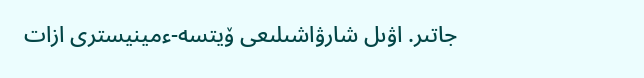جاتىر. اۋىل شارۋاشىلىعى ۆيتسە-ءمينيسترى ازات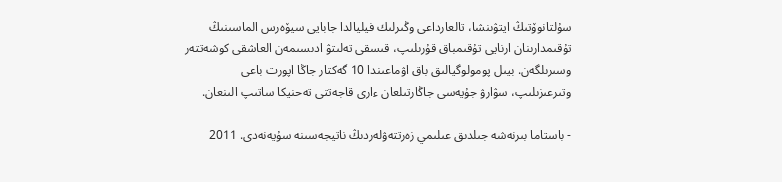سۇلتانوۆتىڭ ايتۋىنشا، تالعارداعى وڭىرلىك فيليالدا جابايى سيۆەرس الماسىنىڭ تۇقىمدارىنان ارنايى تۇقىمباق قۇرىلىپ، قىسقى تەلىتۋ ادىسىمەن العاشقى كوشەتتەر وسىرىلگەن. بيىل پومولوگيالىق باق اۋماعىندا 10 گەكتار جاڭا اپورت باعى وتىرعىزىلىپ، سۋارۋ جۇيەسى جاڭارتىلعان ءارى قاجەتتى تەحنيكا ساتىپ الىنعان.

- باستاما بىرنەشە جىلدىق عىلىمي زەرتتەۋلەردىڭ ناتيجەسىنە سۇيەنەدى. 2011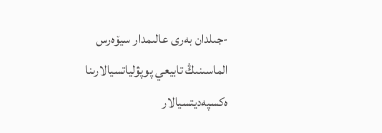-جىلدان بەرى عالىمدار سيۆەرس الماسىنىڭ تابيعي پوپۋلياتسيالارىنا ەكسپەديتسيالار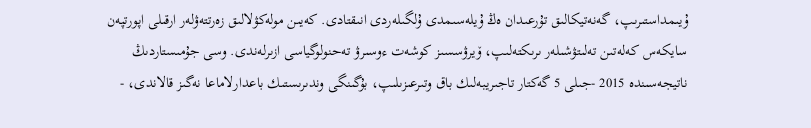ۇيىمداستىرىپ، گەنەتيكالىق تۇرعىدان ەڭ ۇيلەسىمدى ۇلگىلەردى انىقتادى. كەيىن مولەكۋلالىق زەرتتەۋلەر ارقىلى اپورتپەن سايكەس كەلەتىن تەلىتۋشىلەر ىرىكتەلىپ، ۆيرۋسسىز كوشەت ءوسىرۋ تەحنولوگياسى ازىرلەندى. وسى جۇمىستاردىڭ ناتيجەسىندە 2015 -جىلى 5 گەكتار تاجىريبەلىك باق وتىرعىزىلىپ، بۇگىنگى وندىرىستىك باعدارلاماعا نەگىز قالاندى، -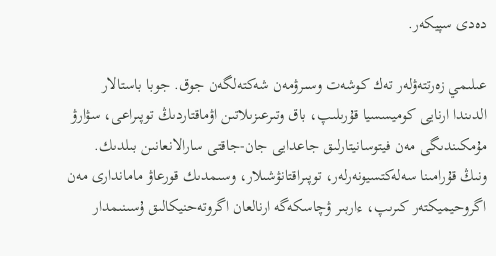دەدى سپيكەر.

عىلىمي زەرتتەۋلەر تەك كوشەت وسىرۋمەن شەكتەلگەن جوق. جوبا باستالار الدىندا ارنايى كوميسسيا قۇرىلىپ، باق وتىرعىزىلاتىن اۋماقتاردىڭ توپىراعى، سۋارۋ مۇمكىندىگى مەن فيتوسانيتارلىق جاعدايى جان-جاقتى سارالانعانىن بىلدىك. ونىڭ قۇرامىنا سەلەكتسيونەرلەر، توپىراقتانۋشىلار، وسىمدىك قورعاۋ ماماندارى مەن اگروحيميكتەر كىرىپ، ءاربىر ۋچاسكەگە ارنالعان اگروتەحنيكالىق ۇسىنىمدار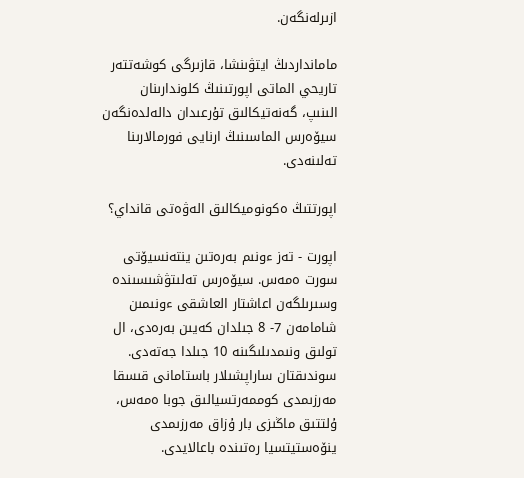ازىرلەنگەن.

مامانداردىڭ ايتۋىنشا، قازىرگى كوشەتتەر تاريحي الماتى اپورتىنىڭ كلوندارىنان الىنىپ، گەنەتيكالىق تۇرعىدان دالەلدەنگەن سيۆەرس الماسىنىڭ ارنايى فورمالارىنا تەلىنەدى.

اپورتتىڭ ەكونوميكالىق الەۋەتى قانداي؟

اپورت - تەز ءونىم بەرەتىن ينتەنسيۆتى سورت ەمەس. سيۆەرس تەلىتۋشىسىندە وسىرىلگەن اعاشتار العاشقى ءونىمىن شامامەن 7- 8 جىلدان كەيىن بەرەدى، ال تولىق ونىمدىلىگىنە 10 جىلدا جەتەدى. سوندىقتان ساراپشىلار باستامانى قىسقا مەرزىمدى كوممەرتسيالىق جوبا ەمەس، ۇلتتىق ماڭىزى بار ۇزاق مەرزىمدى ينۆەستيتسيا رەتىندە باعالايدى.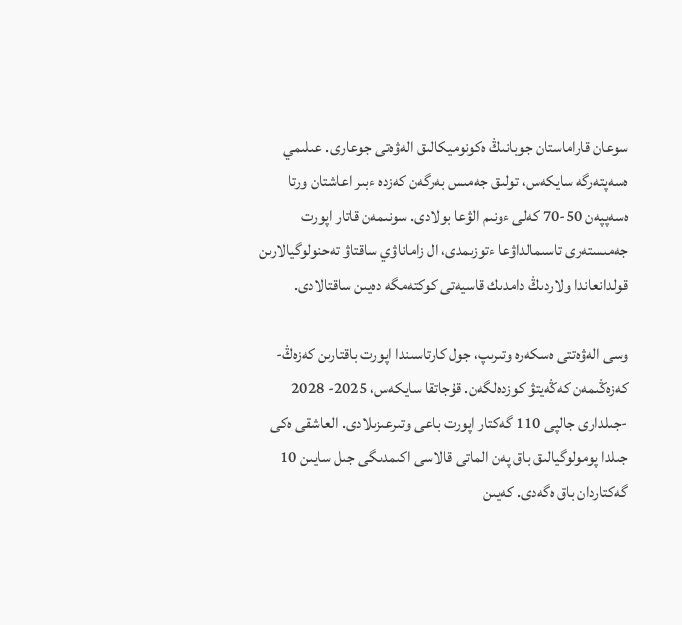سوعان قاراماستان جوبانىڭ ەكونوميكالىق الەۋەتى جوعارى. عىلىمي ەسەپتەرگە سايكەس، تولىق جەمىس بەرگەن كەزدە ءبىر اعاشتان ورتا ەسەپپەن 50-70 كەلى ءونىم الۋعا بولادى. سونىمەن قاتار اپورت جەمىستەرى تاسىمالداۋعا ءتوزىمدى، ال زاماناۋي ساقتاۋ تەحنولوگيالارىن قولدانعاندا ولاردىڭ دامدىك قاسيەتى كوكتەمگە دەيىن ساقتالادى.

وسى الەۋەتتى ەسكەرە وتىرىپ، جول كارتاسىندا اپورت باقتارىن كەزەڭ-كەزەڭىمەن كەڭەيتۋ كوزدەلگەن. قۇجاتقا سايكەس، 2025- 2028 -جىلدارى جالپى 110 گەكتار اپورت باعى وتىرعىزىلادى. العاشقى ەكى جىلدا پومولوگيالىق باق پەن الماتى قالاسى اكىمدىگى جىل سايىن 10 گەكتاردان باق ەگەدى. كەيىن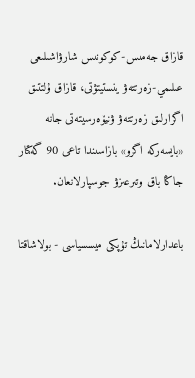قازاق جەمىس-كوكونىس شارۋاشىلىعى عىلىمي-زەرتتەۋ ينستيتۋتى، قازاق ۇلتتىق اگرارلىق زەرتتەۋ ۋنيۆەرسيتەتى جانە «بايسەركە اگرو» بازاسىندا تاعى 90 گەكتار جاڭا باق وتىرعىزۋ جوسپارلانعان.

باعدارلامانىڭ تۇپكى ميسسياسى - بولاشاقتا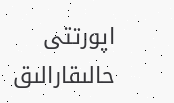اپورتتى حالىقارالىق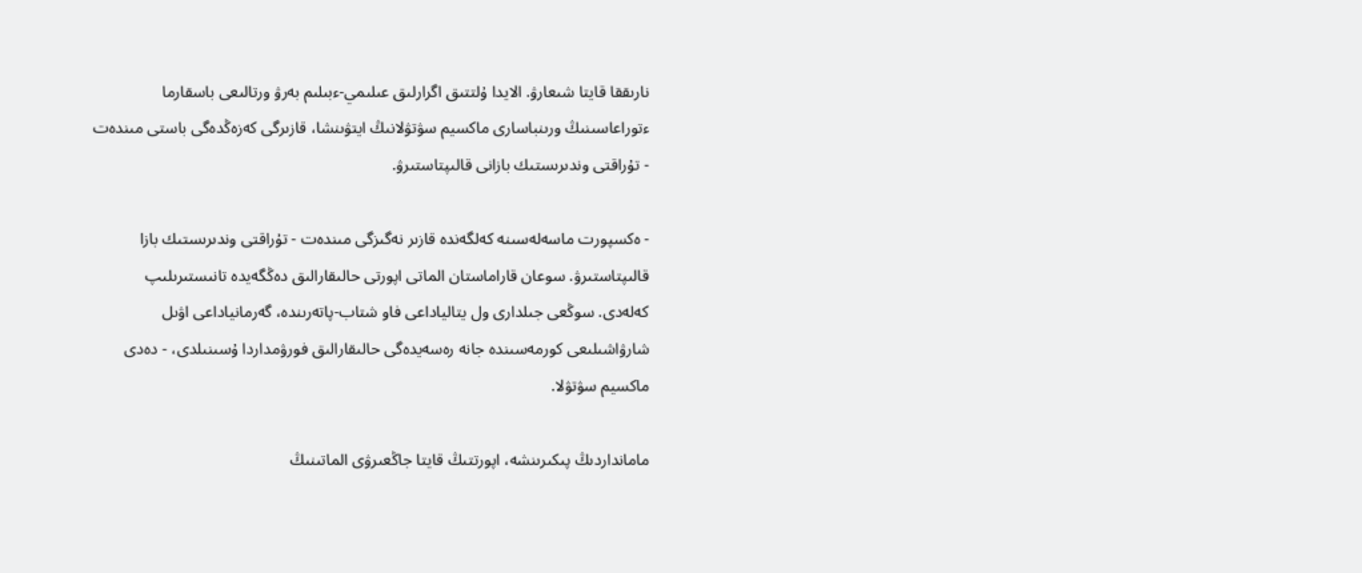نارىققا قايتا شىعارۋ. الايدا ۇلتتىق اگرارلىق عىلىمي-ءبىلىم بەرۋ ورتالىعى باسقارما ءتوراعاسىنىڭ ورىنباسارى ماكسيم سۋتۋلانىڭ ايتۋىنشا، قازىرگى كەزەڭدەگى باستى مىندەت - تۇراقتى وندىرىستىك بازانى قالىپتاستىرۋ.

- ەكسپورت ماسەلەسىنە كەلگەندە قازىر نەگىزگى مىندەت - تۇراقتى وندىرىستىك بازا قالىپتاستىرۋ. سوعان قاراماستان الماتى اپورتى حالىقارالىق دەڭگەيدە تانىستىرىلىپ كەلەدى. سوڭعى جىلدارى ول يتالياداعى فاو شتاب-پاتەرىندە، گەرمانياداعى اۋىل شارۋاشىلىعى كورمەسىندە جانە رەسەيدەگى حالىقارالىق فورۋمداردا ۇسىنىلدى، - دەدى ماكسيم سۋتۋلا.

مامانداردىڭ پىكىرىنشە، اپورتتىڭ قايتا جاڭعىرۋى الماتىنىڭ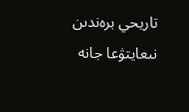تاريحي برەندىن نىعايتۋعا جانە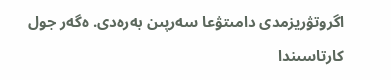اگروتۋريزمدى دامىتۋعا سەرپىن بەرەدى. ەگەر جول كارتاسىندا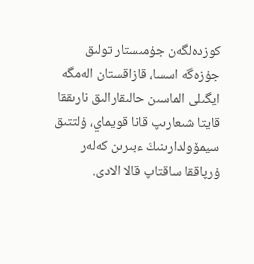كوزدەلگەن جۇمىستار تولىق جۇزەگە اسسا، قازاقستان الەمگە ايگىلى الماسىن حالىقارالىق نارىققا قايتا شىعارىپ قانا قويماي، ۇلتتىق سيمۆولدارىنىڭ ءبىرىن كەلەر ۇرپاققا ساقتاپ قالا الادى.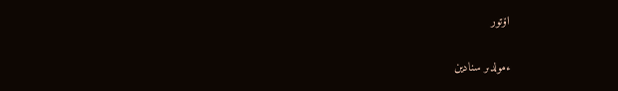اۆتور

ءمولدىر سنادين